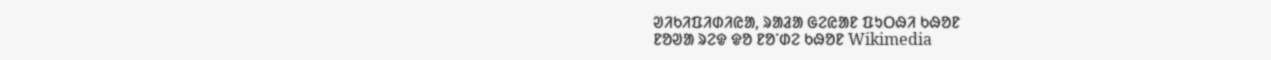ᱣᱤᱠᱤᱯᱤᱰᱤᱭᱟ, ᱨᱟᱲᱟ ᱜᱮᱭᱟᱱ ᱯᱩᱛᱷᱤ ᱠᱷᱚᱱ
ᱱᱚᱣᱟ ᱨᱮᱫ ᱫᱚ ᱱᱚᱸᱰᱮ ᱠᱷᱚᱱ Wikimedia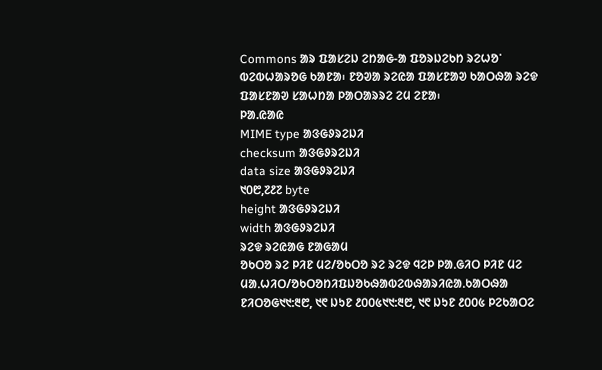Commons ᱟᱨ ᱯᱟᱥᱮᱡ ᱮᱴᱟᱜ-ᱟ ᱯᱚᱨᱡᱮᱠᱴ ᱨᱮᱦᱚᱸ ᱵᱮᱵᱦᱟᱨᱚᱜ ᱠᱟᱱᱟ᱾ ᱱᱚᱣᱟ ᱨᱮᱭᱟ ᱯᱟᱥᱱᱟᱣ ᱠᱟᱛᱷᱟ ᱨᱮᱫ ᱯᱟᱥᱱᱟᱣ ᱥᱟᱦᱴᱟ ᱞᱟᱛᱟᱨᱨᱮ ᱮᱢ ᱮᱱᱟ᱾
ᱞᱟ.ᱭᱟᱭ
MIME type ᱟᱝᱜᱽᱨᱮᱡᱤ
checksum ᱟᱝᱜᱽᱨᱮᱡᱤ
data size ᱟᱝᱜᱽᱨᱮᱡᱤ
᱑᱐᱘,᱗᱒᱗ byte
height ᱟᱝᱜᱽᱨᱮᱡᱤ
width ᱟᱝᱜᱽᱨᱮᱡᱤ
ᱨᱮᱫ ᱨᱮᱭᱟᱜ ᱱᱟᱜᱟᱢ
ᱚᱠᱛᱚ ᱨᱮ ᱞᱤᱱ ᱢᱮ/ᱚᱠᱛᱚ ᱨᱮ ᱨᱮᱫ ᱧᱮᱞ ᱞᱟᱹᱜᱤᱛ ᱞᱤᱱ ᱢᱮ
ᱢᱟᱹᱦᱤᱛ/ᱚᱠᱛᱚᱴᱤᱯᱡᱚᱠᱷᱟᱵᱮᱵᱷᱟᱨᱤᱭᱟᱹᱠᱟᱛᱷᱟ
ᱱᱤᱛᱚᱜ᱑᱑:᱓᱘, ᱑᱖ ᱡᱩᱱ ᱒᱐᱐᱕᱑᱑:᱓᱘, ᱑᱖ ᱡᱩᱱ ᱒᱐᱐᱕ ᱞᱮᱠᱟᱛᱮ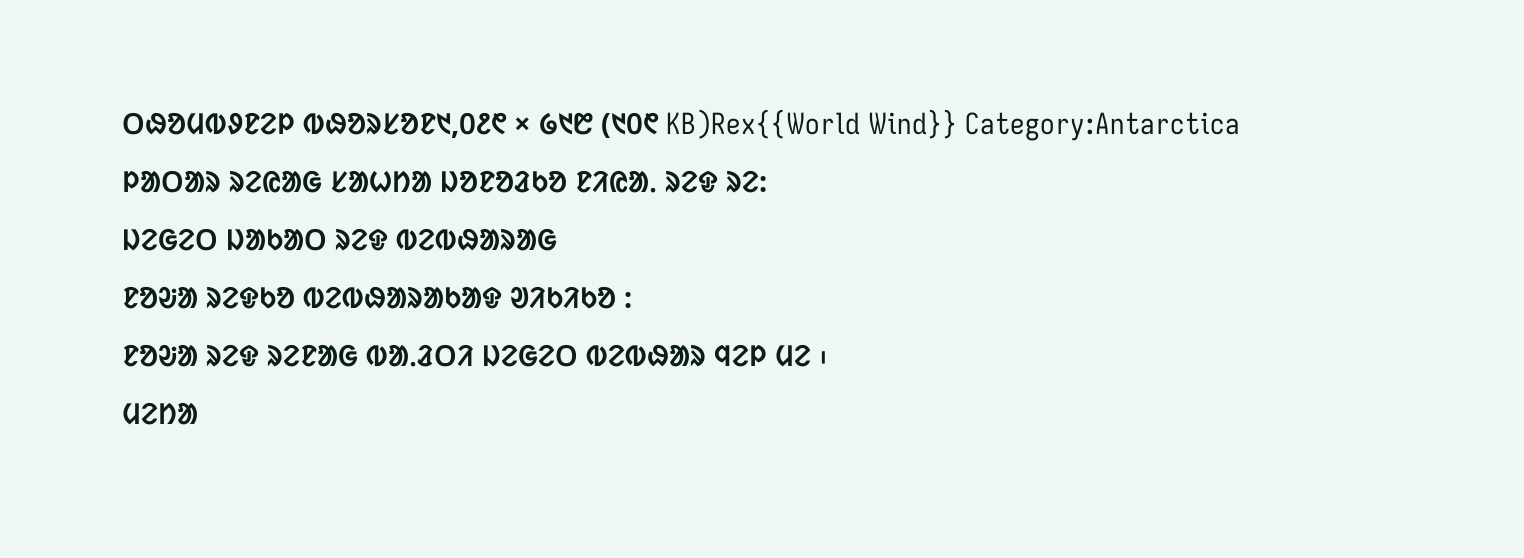ᱛᱷᱚᱢᱵᱽᱱᱮᱞ ᱵᱷᱚᱨᱥᱚᱱ᱑,᱐᱒᱖ × ᱙᱑᱘ (᱑᱐᱖ KB)Rex{{World Wind}} Category:Antarctica
ᱞᱟᱛᱟᱨ ᱨᱮᱭᱟᱜ ᱥᱟᱦᱴᱟ ᱡᱚᱱᱚᱲᱠᱚ ᱱᱤᱭᱟᱹ ᱨᱮᱫ ᱨᱮ:
ᱡᱮᱜᱮᱛ ᱡᱟᱠᱟᱛ ᱨᱮᱫ ᱵᱮᱵᱷᱟᱨᱟᱜ
ᱱᱚᱶᱟ ᱨᱮᱫᱠᱚ ᱵᱮᱵᱷᱟᱨᱟᱠᱟᱫ ᱣᱤᱠᱤᱠᱚ :
ᱱᱚᱶᱟ ᱨᱮᱫ ᱨᱮᱱᱟᱜ ᱵᱟᱹᱲᱛᱤ ᱡᱮᱜᱮᱛ ᱵᱮᱵᱷᱟᱨ ᱧᱮᱞ ᱢᱮ ᱾
ᱢᱮᱴᱟ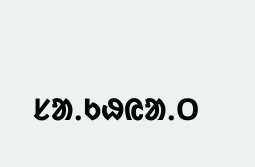ᱥᱟᱹᱠᱷᱭᱟᱹᱛ